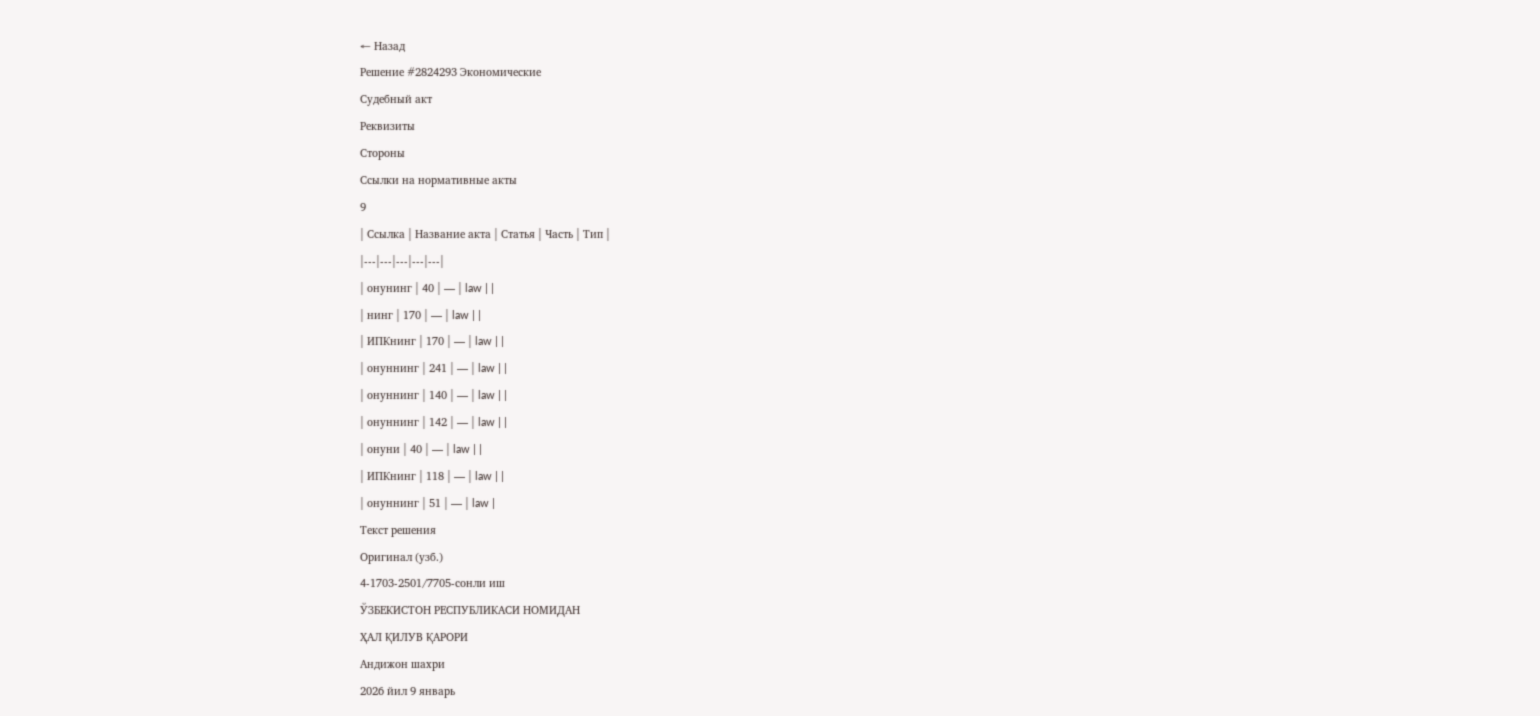← Назад
Решение #2824293 Экономические
Судебный акт
Реквизиты
Стороны
Ссылки на нормативные акты
9
| Ссылка | Название акта | Статья | Часть | Тип |
|---|---|---|---|---|
| онунинг | 40 | — | law | |
| нинг | 170 | — | law | |
| ИПКнинг | 170 | — | law | |
| онуннинг | 241 | — | law | |
| онуннинг | 140 | — | law | |
| онуннинг | 142 | — | law | |
| онуни | 40 | — | law | |
| ИПКнинг | 118 | — | law | |
| онуннинг | 51 | — | law |
Текст решения
Оригинал (узб.)
4-1703-2501/7705-сонли иш
ЎЗБЕКИСТОН РЕСПУБЛИКАСИ НОМИДАН
ҲАЛ ҚИЛУВ ҚАРОРИ
Андижон шахри
2026 йил 9 январь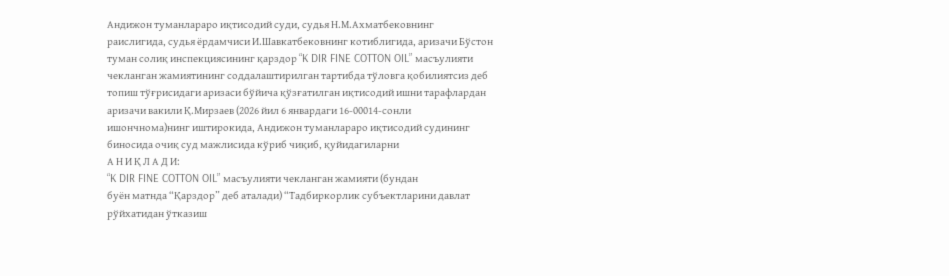Андижон туманлараро иқтисодий суди, судья Н.М.Ахматбековнинг
раислигида, судья ёрдамчиси И.Шавкатбековнинг котиблигида, аризачи Бўстон
туман солиқ инспекциясининг қарздор “K DIR FINE COTTON OIL” масъулияти
чекланган жамиятининг соддалаштирилган тартибда тўловга қобилиятсиз деб
топиш тўғрисидаги аризаси бўйича қўзғатилган иқтисодий ишни тарафлардан
аризачи вакили Қ.Мирзаев (2026 йил 6 январдаги 16-00014-сонли
ишончнома)нинг иштирокида, Андижон туманлараро иқтисодий судининг
биносида очиқ суд мажлисида кўриб чиқиб, қуйидагиларни
А Н И Қ Л А Д И:
“K DIR FINE COTTON OIL” масъулияти чекланган жамияти (бундан
буён матнда “Қарздор” деб аталади) “Тадбиркорлик субъектларини давлат
рўйхатидан ўтказиш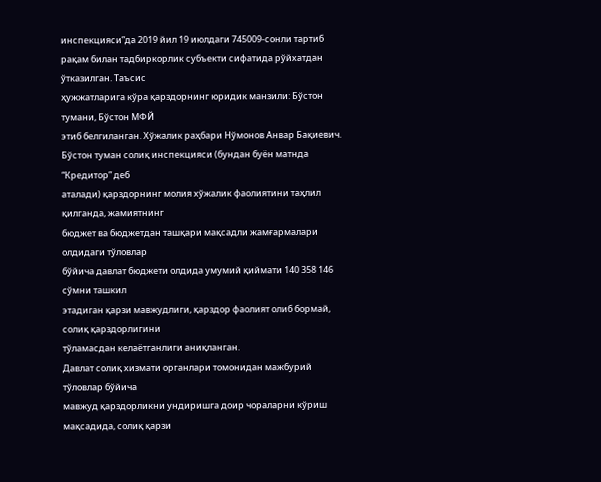инспекцияси”да 2019 йил 19 июлдаги 745009-сонли тартиб
рақам билан тадбиркорлик субъекти сифатида рўйхатдан ўтказилган. Таъсис
ҳужжатларига кўра қарздорнинг юридик манзили: Бўстон тумани, Бўстон МФЙ
этиб белгиланган. Хўжалик раҳбари Нўмонов Анвар Бақиевич.
Бўстон туман солиқ инспекцияси (бундан буён матнда “Кредитор” деб
аталади) қарздорнинг молия хўжалик фаолиятини таҳлил қилганда, жамиятнинг
бюджет ва бюджетдан ташқари мақсадли жамғармалари олдидаги тўловлар
бўйича давлат бюджети олдида умумий қиймати 140 358 146 сўмни ташкил
этадиган қарзи мавжудлиги, қарздор фаолият олиб бормай, солиқ қарздорлигини
тўламасдан келаётганлиги аниқланган.
Давлат солиқ хизмати органлари томонидан мажбурий тўловлар бўйича
мавжуд қарздорликни ундиришга доир чораларни кўриш мақсадида, солиқ қарзи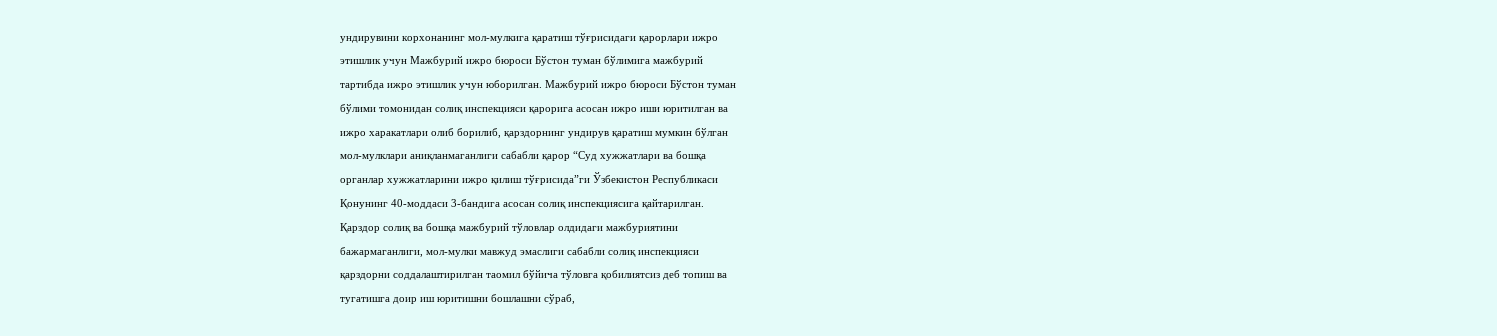ундирувини корхонанинг мол-мулкига қаратиш тўғрисидаги қарорлари ижро
этишлик учун Мажбурий ижро бюроси Бўстон туман бўлимига мажбурий
тартибда ижро этишлик учун юборилган. Мажбурий ижро бюроси Бўстон туман
бўлими томонидан солиқ инспекцияси қарорига асосан ижро иши юритилган ва
ижро харакатлари олиб борилиб, қарздорнинг ундирув қаратиш мумкин бўлган
мол-мулклари аниқланмаганлиги сабабли қарор “Суд хужжатлари ва бошқа
органлар хужжатларини ижро қилиш тўғрисида”ги Ўзбекистон Республикаси
Қонунинг 40-моддаси 3-бандига асосан солиқ инспекциясига қайтарилган.
Қарздор солиқ ва бошқа мажбурий тўловлар олдидаги мажбуриятини
бажармаганлиги, мол-мулки мавжуд эмаслиги сабабли солиқ инспекцияси
қарздорни соддалаштирилган таомил бўйича тўловга қобилиятсиз деб топиш ва
тугатишга доир иш юритишни бошлашни сўраб,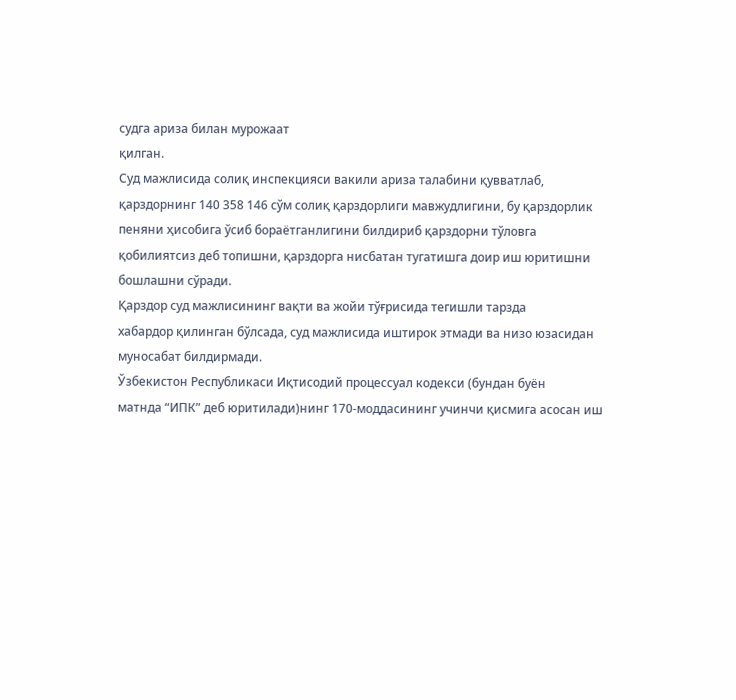судга ариза билан мурожаат
қилган.
Суд мажлисида солиқ инспекцияси вакили ариза талабини қувватлаб,
қарздорнинг 140 358 146 сўм солиқ қарздорлиги мавжудлигини, бу қарздорлик
пеняни ҳисобига ўсиб бораётганлигини билдириб қарздорни тўловга
қобилиятсиз деб топишни, қарздорга нисбатан тугатишга доир иш юритишни
бошлашни сўради.
Қарздор суд мажлисининг вақти ва жойи тўғрисида тегишли тарзда
хабардор қилинган бўлсада, суд мажлисида иштирок этмади ва низо юзасидан
муносабат билдирмади.
Ўзбекистон Республикаси Иқтисодий процессуал кодекси (бундан буён
матнда “ИПК” деб юритилади)нинг 170-моддасининг учинчи қисмига асосан иш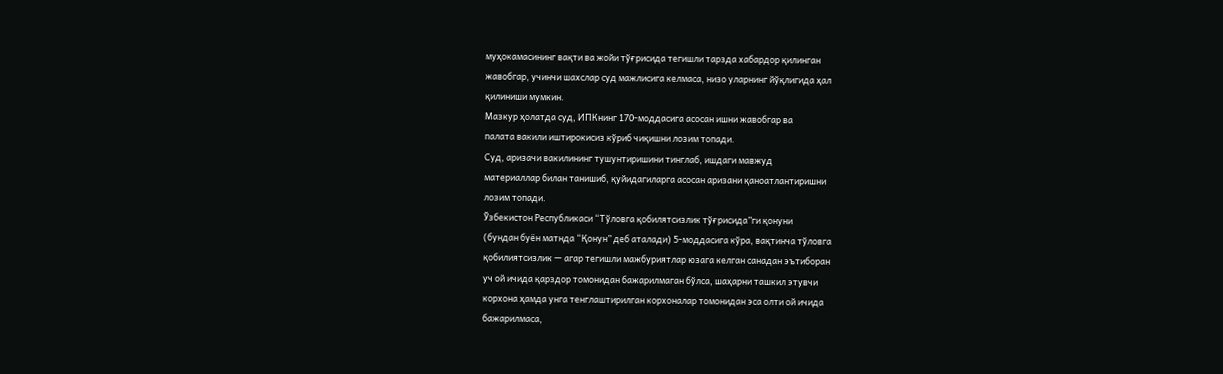муҳокамасининг вақти ва жойи тўғрисида тегишли тарзда хабардор қилинган
жавобгар, учинчи шахслар суд мажлисига келмаса, низо уларнинг йўқлигида ҳал
қилиниши мумкин.
Мазкур ҳолатда суд, ИПКнинг 170-моддасига асосан ишни жавобгар ва
палата вакили иштирокисиз кўриб чиқишни лозим топади.
Суд, аризачи вакилининг тушунтиришини тинглаб, ишдаги мавжуд
материаллар билан танишиб, қуйидагиларга асосан аризани қаноатлантиришни
лозим топади.
Ўзбекистон Республикаси “Тўловга қобилятсизлик тўғрисида”ги қонуни
(бундан буён матнда “Қонун” деб аталади) 5-моддасига кўра, вақтинча тўловга
қобилиятсизлик — агар тегишли мажбуриятлар юзага келган санадан эътиборан
уч ой ичида қарздор томонидан бажарилмаган бўлса, шаҳарни ташкил этувчи
корхона ҳамда унга тенглаштирилган корхоналар томонидан эса олти ой ичида
бажарилмаса,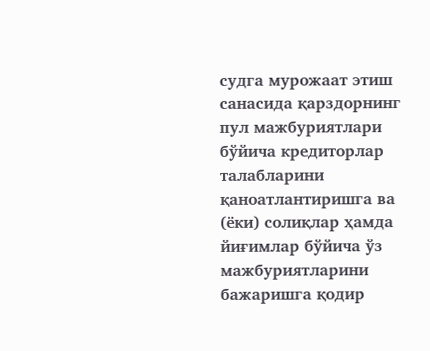судга мурожаат этиш санасида қарздорнинг пул мажбуриятлари
бўйича кредиторлар талабларини қаноатлантиришга ва (ёки) солиқлар ҳамда
йиғимлар бўйича ўз мажбуриятларини бажаришга қодир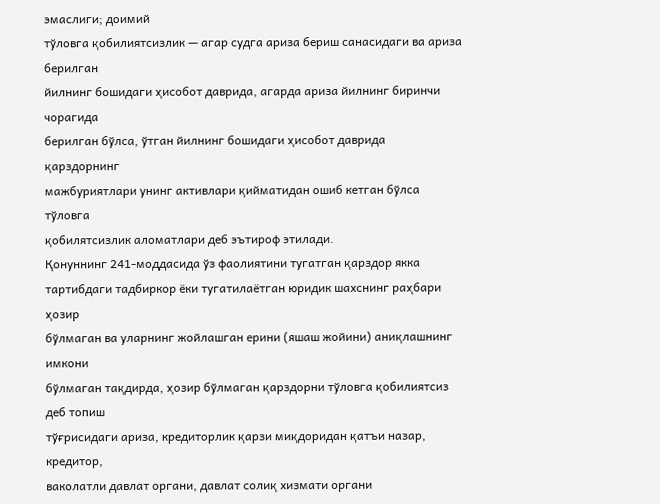эмаслиги; доимий
тўловга қобилиятсизлик — агар судга ариза бериш санасидаги ва ариза берилган
йилнинг бошидаги ҳисобот даврида, агарда ариза йилнинг биринчи чорагида
берилган бўлса, ўтган йилнинг бошидаги ҳисобот даврида қарздорнинг
мажбуриятлари унинг активлари қийматидан ошиб кетган бўлса тўловга
қобилятсизлик аломатлари деб эътироф этилади.
Қонуннинг 241-моддасида ўз фаолиятини тугатган қарздор якка
тартибдаги тадбиркор ёки тугатилаётган юридик шахснинг раҳбари ҳозир
бўлмаган ва уларнинг жойлашган ерини (яшаш жойини) аниқлашнинг имкони
бўлмаган тақдирда, ҳозир бўлмаган қарздорни тўловга қобилиятсиз деб топиш
тўғрисидаги ариза, кредиторлик қарзи миқдоридан қатъи назар, кредитор,
ваколатли давлат органи, давлат солиқ хизмати органи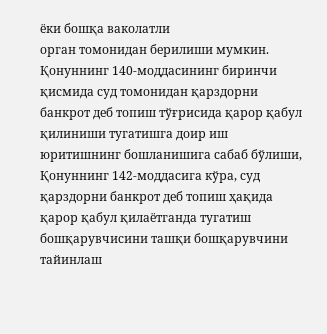ёки бошқа ваколатли
орган томонидан берилиши мумкин.
Қонуннинг 140-моддасининг биринчи қисмида суд томонидан қарздорни
банкрот деб топиш тўғрисида қарор қабул қилиниши тугатишга доир иш
юритишнинг бошланишига сабаб бўлиши, Қонуннинг 142-моддасига кўра, суд
қарздорни банкрот деб топиш ҳақида қарор қабул қилаётганда тугатиш
бошқарувчисини ташқи бошқарувчини тайинлаш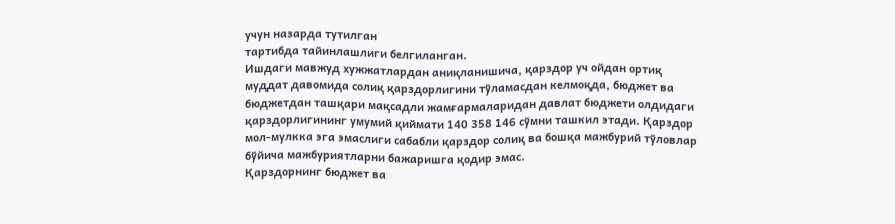учун назарда тутилган
тартибда тайинлашлиги белгиланган.
Ишдаги мавжуд хужжатлардан аниқланишича, қарздор уч ойдан ортиқ
муддат давомида солиқ қарздорлигини тўламасдан келмоқда, бюджет ва
бюджетдан ташқари мақсадли жамғармаларидан давлат бюджети олдидаги
қарздорлигининг умумий қиймати 140 358 146 сўмни ташкил этади. Қарздор
мол-мулкка эга эмаслиги сабабли қарздор солиқ ва бошқа мажбурий тўловлар
бўйича мажбуриятларни бажаришга қодир эмас.
Қарздорнинг бюджет ва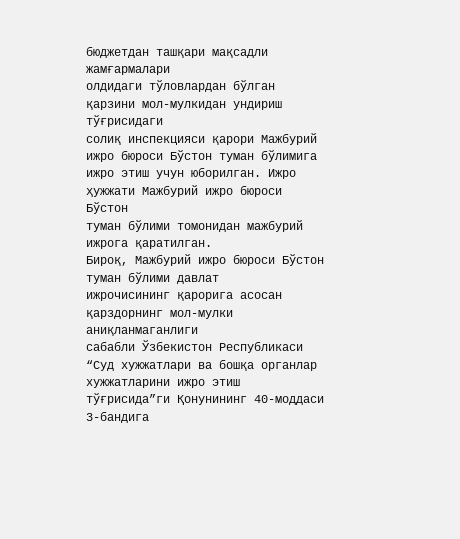бюджетдан ташқари мақсадли жамғармалари
олдидаги тўловлардан бўлган қарзини мол-мулкидан ундириш тўғрисидаги
солиқ инспекцияси қарори Мажбурий ижро бюроси Бўстон туман бўлимига
ижро этиш учун юборилган. Ижро ҳужжати Мажбурий ижро бюроси Бўстон
туман бўлими томонидан мажбурий ижрога қаратилган.
Бироқ, Мажбурий ижро бюроси Бўстон туман бўлими давлат
ижрочисининг қарорига асосан қарздорнинг мол-мулки аниқланмаганлиги
сабабли Ўзбекистон Республикаси “Суд хужжатлари ва бошқа органлар
хужжатларини ижро этиш тўғрисида”ги Қонунининг 40-моддаси 3-бандига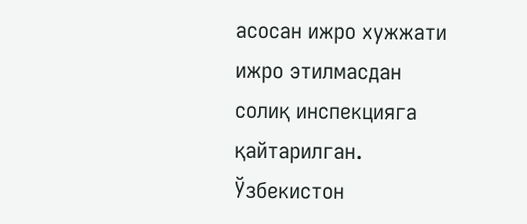асосан ижро хужжати ижро этилмасдан солиқ инспекцияга қайтарилган.
Ўзбекистон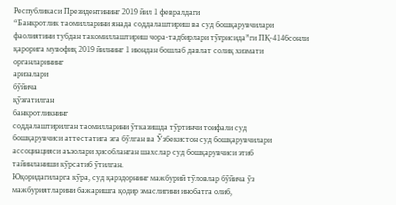Республикаси Президентининг 2019 йил 1 февралдаги
“Банкротлик таомилларини янада соддалаштириш ва суд бошқарувчилари
фаолиятини тубдан такомиллаштириш чора-тадбирлари тўғрисида”ги ПҚ-4146сонли қарорига мувофиқ 2019 йилнинг 1 июндан бошлаб давлат солиқ хизмати
органларининг
аризалари
бўйича
қўзғатилган
банкротликнинг
соддалаштирилган таомилларини ўтказишда тўртинчи тоифали суд
бошқарувчиси аттестатига эга бўлган ва Ўзбекистон суд бошқарувчилари
ассоциацияси аъзолари ҳисобланган шахслар суд бошқарувчиси этиб
тайинланиши кўрсатиб ўтилган.
Юқоридагиларга кўра, суд қарздорнинг мажбурий тўловлар бўйича ўз
мажбуриятларини бажаришга қодир эмаслигини инобатга олиб,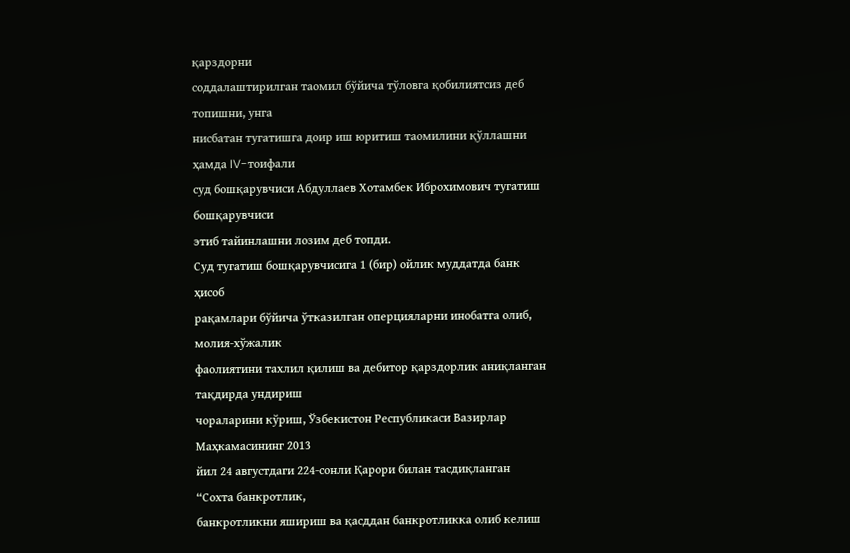қарздорни
соддалаштирилган таомил бўйича тўловга қобилиятсиз деб топишни, унга
нисбатан тугатишга доир иш юритиш таомилини қўллашни ҳамда IV-тоифали
суд бошқарувчиси Абдуллаев Хотамбек Иброхимович тугатиш бошқарувчиси
этиб тайинлашни лозим деб топди.
Суд тугатиш бошқарувчисига 1 (бир) ойлик муддатда банк ҳисоб
рақамлари бўйича ўтказилган оперцияларни инобатга олиб, молия-хўжалик
фаолиятини тахлил қилиш ва дебитор қарздорлик аниқланган тақдирда ундириш
чораларини кўриш, Ўзбекистон Республикаси Вазирлар Маҳкамасининг 2013
йил 24 августдаги 224-сонли Қарори билан тасдиқланган “Сохта банкротлик,
банкротликни яшириш ва қасддан банкротликка олиб келиш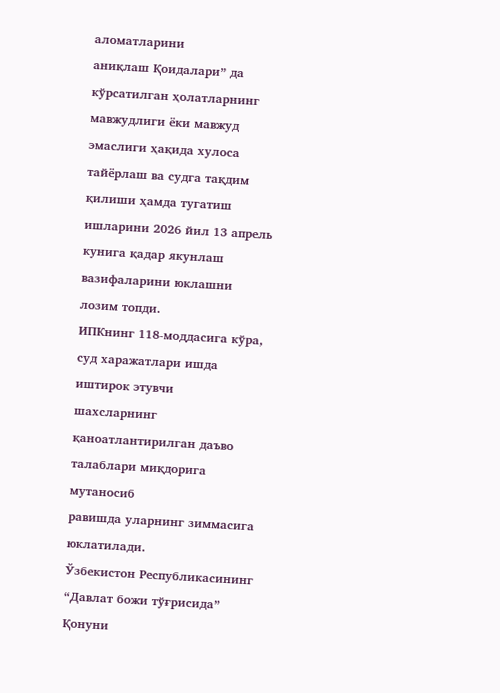аломатларини
аниқлаш Қоидалари” да кўрсатилган ҳолатларнинг мавжудлиги ёки мавжуд
эмаслиги ҳақида хулоса тайёрлаш ва судга тақдим қилиши ҳамда тугатиш
ишларини 2026 йил 13 апрель кунига қадар якунлаш вазифаларини юклашни
лозим топди.
ИПКнинг 118-моддасига кўра, суд харажатлари ишда иштирок этувчи
шахсларнинг қаноатлантирилган даъво талаблари миқдорига мутаносиб
равишда уларнинг зиммасига юклатилади.
Ўзбекистон Республикасининг “Давлат божи тўғрисида” Қонуни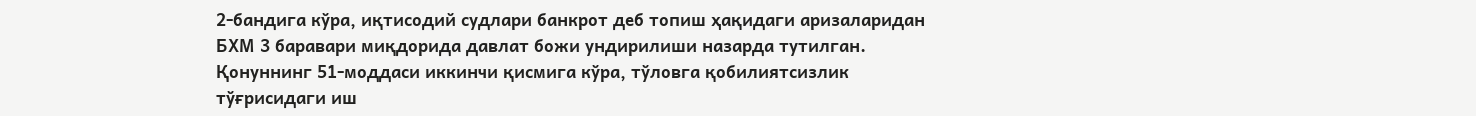2-бандига кўра, иқтисодий судлари банкрот деб топиш ҳақидаги аризаларидан
БХМ 3 баравари миқдорида давлат божи ундирилиши назарда тутилган.
Қонуннинг 51-моддаси иккинчи қисмига кўра, тўловга қобилиятсизлик
тўғрисидаги иш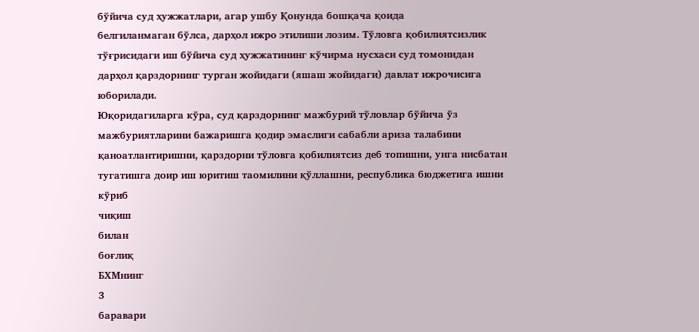бўйича суд ҳужжатлари, агар ушбу Қонунда бошқача қоида
белгиланмаган бўлса, дарҳол ижро этилиши лозим. Тўловга қобилиятсизлик
тўғрисидаги иш бўйича суд ҳужжатининг кўчирма нусхаси суд томонидан
дарҳол қарздорнинг турган жойидаги (яшаш жойидаги) давлат ижрочисига
юборилади.
Юқоридагиларга кўра, суд қарздорнинг мажбурий тўловлар бўйича ўз
мажбуриятларини бажаришга қодир эмаслиги сабабли ариза талабини
қаноатлантиришни, қарздорни тўловга қобилиятсиз деб топишни, унга нисбатан
тугатишга доир иш юритиш таомилини қўллашни, республика бюджетига ишни
кўриб
чиқиш
билан
боғлиқ
БХМнинг
3
баравари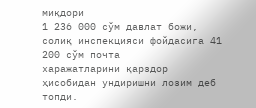миқдори
1 236 000 сўм давлат божи, солиқ инспекцияси фойдасига 41 200 сўм почта
харажатларини қарздор ҳисобидан ундиришни лозим деб топди.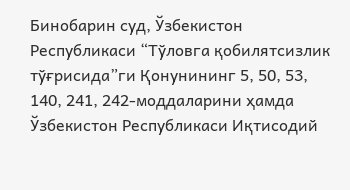Бинобарин суд, Ўзбекистон Республикаси “Тўловга қобилятсизлик
тўғрисида”ги Қонунининг 5, 50, 53, 140, 241, 242-моддаларини ҳамда
Ўзбекистон Республикаси Иқтисодий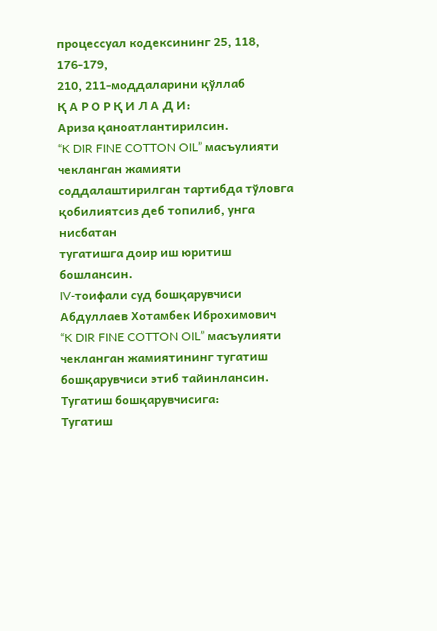процессуал кодексининг 25, 118, 176-179,
210, 211-моддаларини қўллаб
Қ А Р О Р Қ И Л А Д И:
Ариза қаноатлантирилсин.
“K DIR FINE COTTON OIL” масъулияти чекланган жамияти
соддалаштирилган тартибда тўловга қобилиятсиз деб топилиб, унга нисбатан
тугатишга доир иш юритиш бошлансин.
IV-тоифали суд бошқарувчиси Абдуллаев Хотамбек Иброхимович
“K DIR FINE COTTON OIL” масъулияти чекланган жамиятининг тугатиш
бошқарувчиси этиб тайинлансин.
Тугатиш бошқарувчисига:
Тугатиш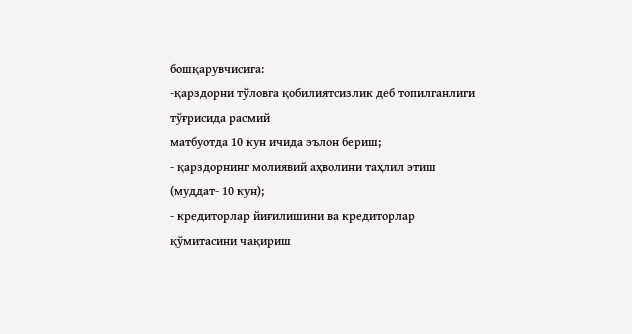бошқарувчисига:
-қарздорни тўловга қобилиятсизлик деб топилганлиги тўғрисида расмий
матбуотда 10 кун ичида эълон бериш;
- қарздорнинг молиявий аҳволини таҳлил этиш (муддат- 10 кун);
- кредиторлар йиғилишини ва кредиторлар қўмитасини чақириш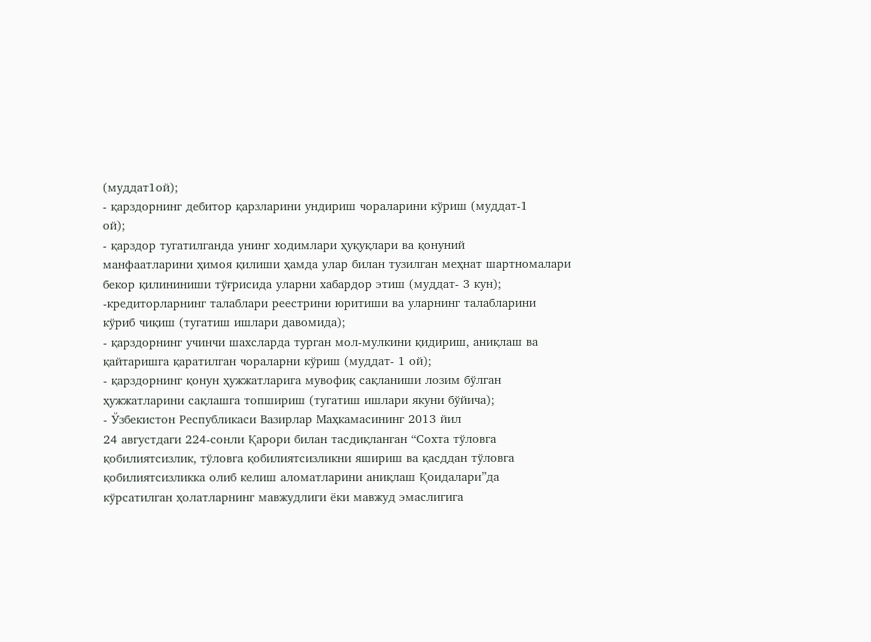(муддат1ой);
- қарздорнинг дебитор қарзларини ундириш чораларини кўриш (муддат-1
ой);
- қарздор тугатилганда унинг ходимлари ҳуқуқлари ва қонуний
манфаатларини ҳимоя қилиши ҳамда улар билан тузилган меҳнат шартномалари
бекор қилининиши тўғрисида уларни хабардор этиш (муддат- 3 кун);
-кредиторларнинг талаблари реестрини юритиши ва уларнинг талабларини
кўриб чиқиш (тугатиш ишлари давомида);
- қарздорнинг учинчи шахсларда турган мол-мулкини қидириш, аниқлаш ва
қайтаришга қаратилган чораларни кўриш (муддат- 1 ой);
- қарздорнинг қонун ҳужжатларига мувофиқ сақланиши лозим бўлган
ҳужжатларини сақлашга топшириш (тугатиш ишлари якуни бўйича);
- Ўзбекистон Республикаси Вазирлар Маҳкамасининг 2013 йил
24 августдаги 224-сонли Қарори билан тасдиқланган “Сохта тўловга
қобилиятсизлик, тўловга қобилиятсизликни яшириш ва қасддан тўловга
қобилиятсизликка олиб келиш аломатларини аниқлаш Қоидалари”да
кўрсатилган ҳолатларнинг мавжудлиги ёки мавжуд эмаслигига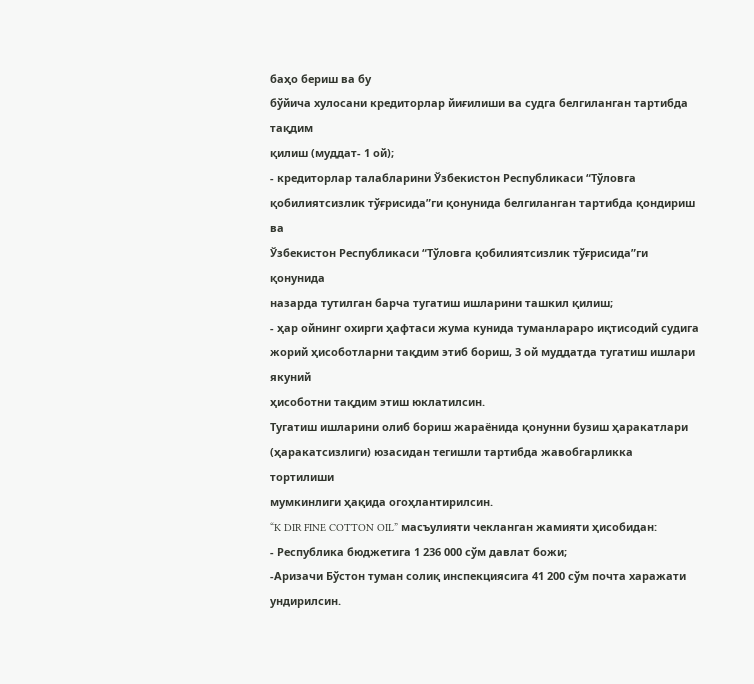баҳо бериш ва бу
бўйича хулосани кредиторлар йиғилиши ва судга белгиланган тартибда тақдим
қилиш (муддат- 1 ой);
- кредиторлар талабларини Ўзбекистон Республикаси “Тўловга
қобилиятсизлик тўғрисида”ги қонунида белгиланган тартибда қондириш ва
Ўзбекистон Республикаси “Тўловга қобилиятсизлик тўғрисида”ги қонунида
назарда тутилган барча тугатиш ишларини ташкил қилиш;
- ҳар ойнинг охирги ҳафтаси жума кунида туманлараро иқтисодий судига
жорий ҳисоботларни тақдим этиб бориш, 3 ой муддатда тугатиш ишлари якуний
ҳисоботни тақдим этиш юклатилсин.
Тугатиш ишларини олиб бориш жараёнида қонунни бузиш ҳаракатлари
(ҳаракатсизлиги) юзасидан тегишли тартибда жавобгарликка тортилиши
мумкинлиги ҳақида огоҳлантирилсин.
“K DIR FINE COTTON OIL” масъулияти чекланган жамияти ҳисобидан:
- Республика бюджетига 1 236 000 сўм давлат божи;
-Аризачи Бўстон туман солиқ инспекциясига 41 200 сўм почта харажати
ундирилсин.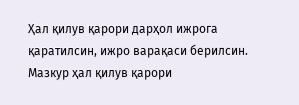Ҳал қилув қарори дарҳол ижрога қаратилсин, ижро варақаси берилсин.
Мазкур ҳал қилув қарори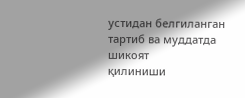устидан белгиланган тартиб ва муддатда шикоят
қилиниши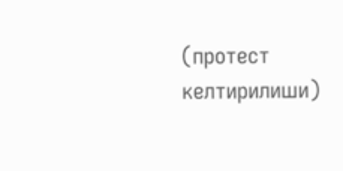(протест келтирилиши)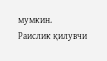мумкин.
Раислик қилувчи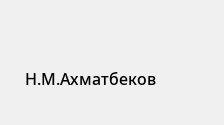Н.М.Ахматбеков